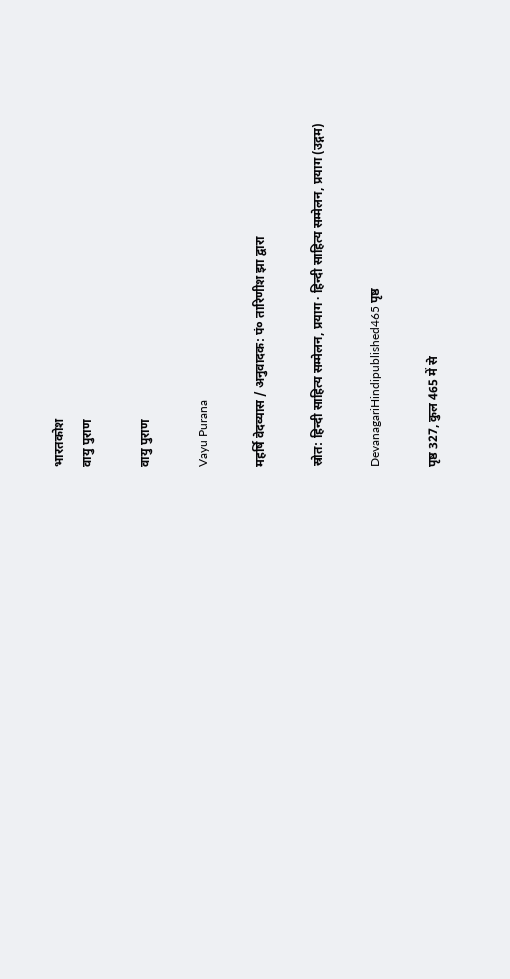भारतकोश
वायु पुराण

वायु पुराण

Vayu Purana

महर्षि वेदव्यास / अनुवादक: पं० तारिणीश झा द्वारा

स्रोत: हिन्दी साहित्य सम्मेलन, प्रयाग · हिन्दी साहित्य सम्मेलन, प्रयाग (उद्गम)

DevanagariHindipublished465 पृष्ठ

पृष्ठ 327, कुल 465 में से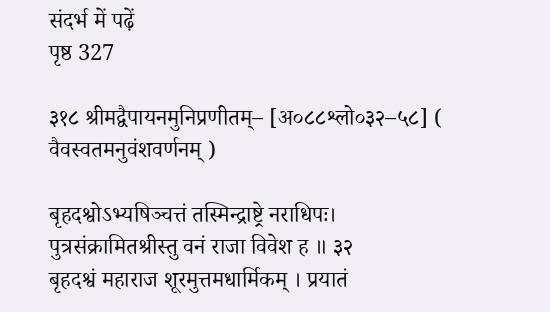संदर्भ में पढ़ें
पृष्ठ 327

३१८ श्रीमद्वैपायनमुनिप्रणीतम्– [अ०८८श्लो०३२–५८] ( वैवस्वतमनुवंशवर्णनम् )

बृहदश्वोऽभ्यषिञ्चत्तं तस्मिन्द्राष्ट्रे नराधिपः। पुत्रसंक्रामितश्रीस्तु वनं राजा विवेश ह ॥ ३२
बृहदश्वं महाराज शूरमुत्तमधार्मिकम् । प्रयातं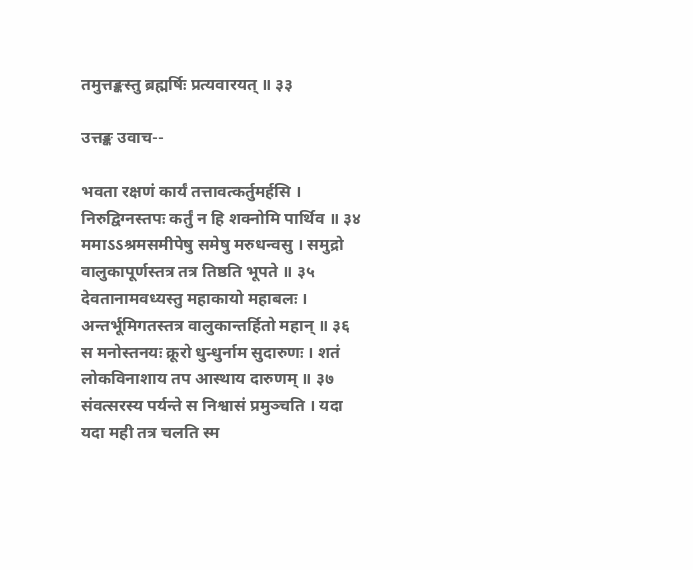तमुत्तङ्कस्तु ब्रह्मर्षिः प्रत्यवारयत् ॥ ३३

उत्तङ्क उवाच--

भवता रक्षणं कार्यं तत्तावत्कर्तुमर्हसि । निरुद्विग्नस्तपः कर्तुं न हि शक्नोमि पार्थिव ॥ ३४
ममाऽऽश्रमसमीपेषु समेषु मरुधन्वसु । समुद्रो वालुकापूर्णस्तत्र तत्र तिष्ठति भूपते ॥ ३५
देवतानामवध्यस्तु महाकायो महाबलः । अन्तर्भूमिगतस्तत्र वालुकान्तर्हितो महान् ॥ ३६
स मनोस्तनयः क्रूरो धुन्धुर्नाम सुदारुणः । शतं लोकविनाशाय तप आस्थाय दारुणम् ॥ ३७
संवत्सरस्य पर्यन्ते स निश्वासं प्रमुञ्चति । यदा यदा मही तत्र चलति स्म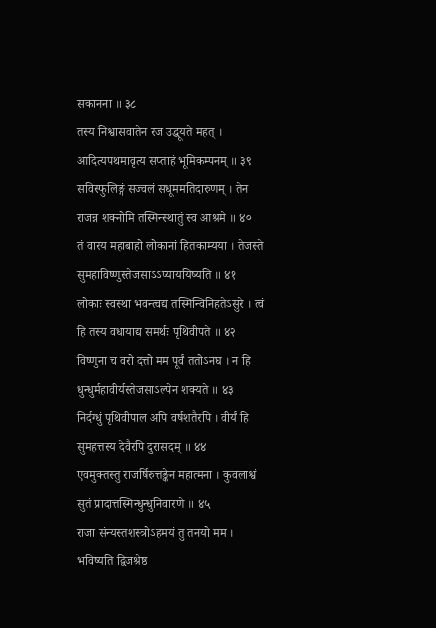सकानना ॥ ३८
तस्य निश्वासवातेन रज उद्धूयते महत् । आदित्यपथमावृत्य सप्ताहं भूमिकम्पनम् ॥ ३९
सविस्फुलिङ्गं सज्वलं सधूममतिदारुणम् । तेन राजन्न शक्नोमि तस्मिन्स्थातुं स्व आश्रमे ॥ ४०
तं वारय महाबाहो लोकानां हितकाम्यया । तेजस्ते सुमहाविष्णुस्तेजसाऽऽप्याययिष्यति ॥ ४१
लोकाः स्वस्था भवन्त्वद्य तस्मिन्विनिहतेऽसुरे । त्वं हि तस्य वधायाद्य समर्थः पृथिवीपते ॥ ४२
विष्णुना च वरो दत्तो मम पूर्वं ततोऽनघ । न हि धुन्धुर्महावीर्यस्तेजसाऽल्पेन शक्यते ॥ ४३
निर्दग्धुं पृथिवीपाल अपि वर्षशतैरपि । वीर्यं हि सुमहत्तस्य देवैरपि दुरासदम् ॥ ४४
एवमुक्तस्तु राजर्षिरुत्तङ्केन महात्मना । कुवलाश्वं सुतं प्रादात्तस्मिन्धुन्धुनिवारणे ॥ ४५
राजा संन्यस्तशस्त्रोऽहमयं तु तनयो मम । भविष्यति द्विजश्रेष्ठ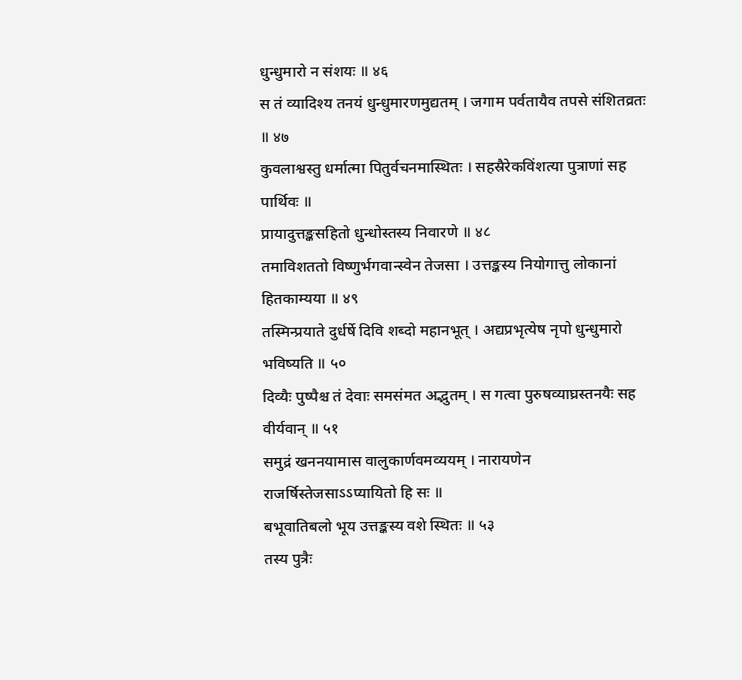धुन्धुमारो न संशयः ॥ ४६
स तं व्यादिश्य तनयं धुन्धुमारणमुद्यतम् । जगाम पर्वतायैव तपसे संशितव्रतः ॥ ४७
कुवलाश्वस्तु धर्मात्मा पितुर्वचनमास्थितः । सहस्रैरेकविंशत्या पुत्राणां सह पार्थिवः ॥
प्रायादुत्तङ्कसहितो धुन्धोस्तस्य निवारणे ॥ ४८
तमाविशततो विष्णुर्भगवान्स्वेन तेजसा । उत्तङ्कस्य नियोगात्तु लोकानां हितकाम्यया ॥ ४९
तस्मिन्प्रयाते दुर्धर्षे दिवि शब्दो महानभूत् । अद्यप्रभृत्येष नृपो धुन्धुमारो भविष्यति ॥ ५०
दिव्यैः पुष्पैश्च तं देवाः समसंमत अद्भुतम् । स गत्वा पुरुषव्याघ्रस्तनयैः सह वीर्यवान् ॥ ५१
समुद्रं खननयामास वालुकार्णवमव्ययम् । नारायणेन राजर्षिस्तेजसाऽऽप्यायितो हि सः ॥
बभूवातिबलो भूय उत्तङ्कस्य वशे स्थितः ॥ ५३
तस्य पुत्रैः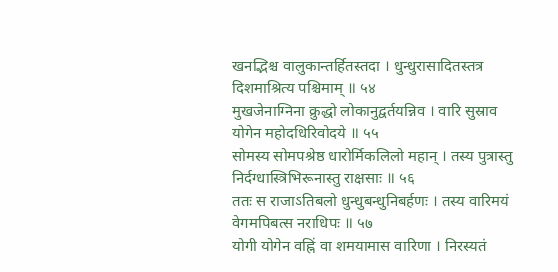खनद्भिश्च वालुकान्तर्हितस्तदा । धुन्धुरासादितस्तत्र दिशमाश्रित्य पश्चिमाम् ॥ ५४
मुखजेनाग्निना क्रुद्धो लोकानुद्वर्तयन्निव । वारि सुस्राव योगेन महोदधिरिवोदये ॥ ५५
सोमस्य सोमपश्रेष्ठ धारोर्मिकलिलो महान् । तस्य पुत्रास्तु निर्दग्धास्त्रिभिरूनास्तु राक्षसाः ॥ ५६
ततः स राजाऽतिबलो धुन्धुबन्धुनिबर्हणः । तस्य वारिमयं वेगमपिबत्स नराधिपः ॥ ५७
योगी योगेन वह्निं वा शमयामास वारिणा । निरस्यतं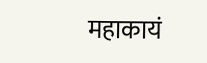महाकायं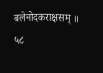बलेनोदकराक्षसम् ॥ ५८